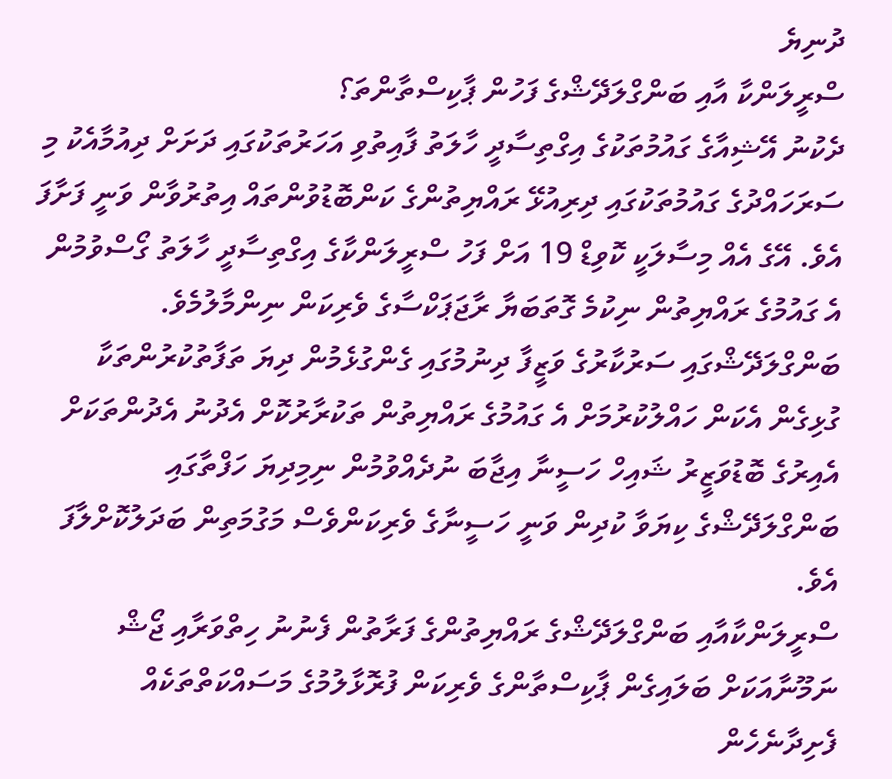ދުނިޔެ
ސްރީލަންކާ އާއި ބަންގްލަދޭޝްގެ ފަހުން ޕާކިސްތާންތަ؟
ދެކުނު އޭޝިއާގެ ގައުމުތަކުގެ އިގްތިސާދީ ހާލަތު ފާއިތުވި އަހަރުތަކުގައި ދަށަށް ދިއުމާއެކު މި ސަރަހައްދުގެ ގައުމުތަކުގައި ދިރިއުޅޭ ރައްޔިތުންގެ ކަންބޮޑުވުންތައް އިތުރުވާން ވަނީ ފަށާފަ އެވެ. އޭގެ އެއް މިސާލަކީ ކޮވިޑް 19 އަށް ފަހު ސްރީލަންކާގެ އިގްތިސާދީ ހާލަތު ގޯސްވުމުން އެ ގައުމުގެ ރައްޔިތުން ނިކުމެ ގޮތަބަޔާ ރާޖަޕަކްސާގެ ވެރިކަން ނިންމާލުމެވެ. ބަންގްލަދޭޝްގައި ސަރުކާރުގެ ވަޒީފާ ދިނުމުގައި ގެންގުޅެމުން ދިޔަ ތަފާތުކުރުންތަކާ ގުޅިގެން އެކަން ހައްލުކުރުމަށް އެ ގައުމުގެ ރައްޔިތުން ތަކުރާރުކޮށް އެދުނު އެދުންތަކަށް އެއިރުގެ ބޮޑުވަޒީރު ޝައިހް ހަސީނާ އިޖާބަ ނުދެއްވުމުން ނިމިދިޔަ ހަފްތާގައި ބަންގްލަދޭޝްގެ ކިޔަވާ ކުދިން ވަނީ ހަސީނާގެ ވެރިކަންވެސް މަގުމަތިން ބަދަލުކޮށްލާފަ އެވެ.
ސްރީލަންކާއާއި ބަންގްލަދޭޝްގެ ރައްޔިތުންގެ ފަރާތުން ފެނުނު ހިތްވަރާއި ޖޯޝް ނަމޫނާއަކަށް ބަލައިގެން ޕާކިސްތާންގެ ވެރިކަން ފުރޮޅާލުމުގެ މަސައްކަތްތަކެއް ފެށިދާނެހެން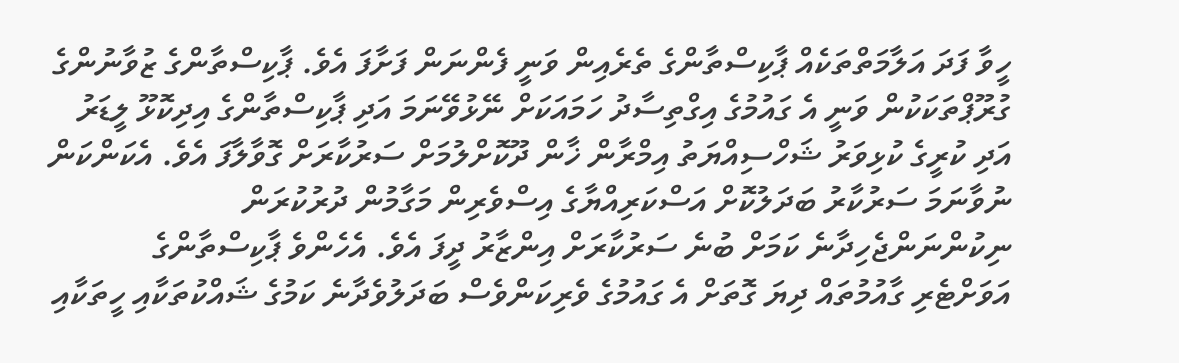ހީވާ ފަދަ އަލާމަތްތަކެއް ޕާކިސްތާންގެ ތެރެއިން ވަނީ ފެންނަން ފަށާފަ އެވެ. ޕާކިސްތާންގެ ޒުވާނުންގެ ގުރޫޕްތަކަކުން ވަނީ އެ ގައުމުގެ އިގްތިސާދު ހަމައަކަށް ނޭޅުވޭނަމަ އަދި ޕާކިސްތާންގެ އިދިކޮޅޫ ލީޑަރު އަދި ކުރީގެ ކުޅިވަރު ޝަހްސިއްޔަތު އިމްރާން ޚާން ދޫކޮށްލުމަށް ސަރުކާރަށް ގޮވާލާފަ އެވެ. އެކަންކަން ނުވާނަމަ ސަރުކާރު ބަދަލުކޮށް އަސްކަރިއްޔާގެ އިސްވެރިން މަގާމުން ދުރުކުރަން ނިކުންނަންޖެހިދާނެ ކަމަށް ބުނެ ސަރުކާރަށް އިންޒާރު ދީފަ އެވެ. އެހެންވެ ޕާކިސްތާންގެ އަވަށްޓެރި ގާއުމުތައް ދިޔަ ގޮތަށް އެ ގައުމުގެ ވެރިކަންވެސް ބަދަލުވެދާނެ ކަމުގެ ޝައްކުތަކާއި ހީތަކާއި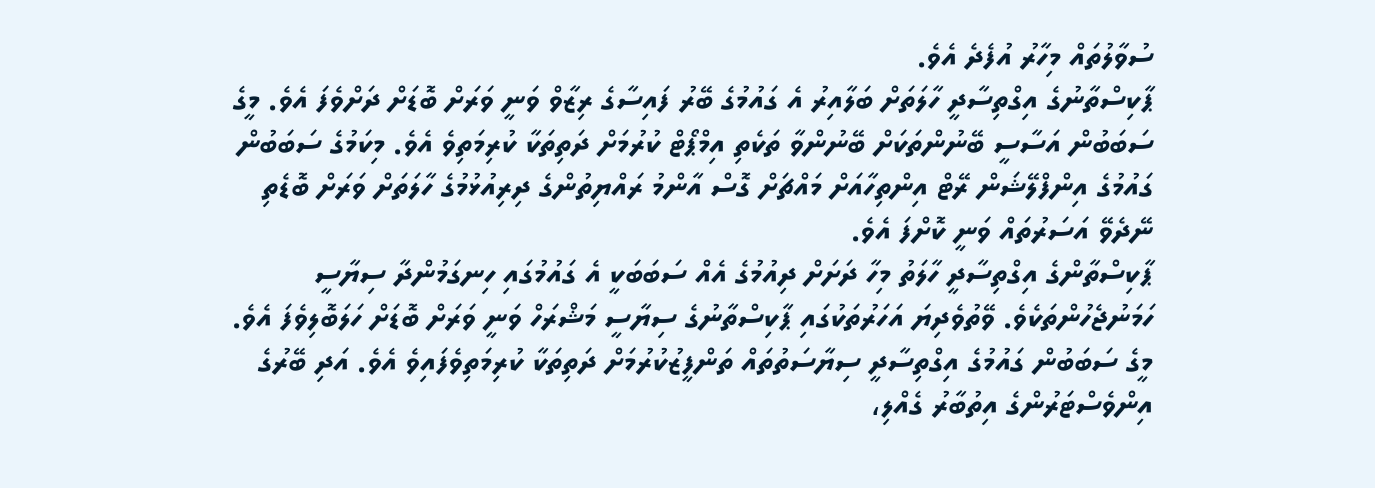ސުވާލުތައް މިހާރު އުފެދެ އެވެ.
ޕާކިސްތާނުގެ އިގްތިސާދީ ހާލަތަށް ބަލާއިރު އެ ގައުމުގެ ބޭރު ފައިސާގެ ރިޒާވް ވަނީ ވަރަށް ބޮޑަށް ދަށްވެފަ އެވެ. މީގެ ސަބަބުން އަސާސީ ބޭނުންތަކަށް ބޭނުންވާ ތަކެތި އިމްޕޯޓް ކުރުމަށް ދަތިތަކާ ކުރިމަތިވެ އެވެ. މިކަމުގެ ސަބަބުން ގައުމުގެ އިންފްލޭޝަން ރޭޓް އިންތިހާއަށް މައްޗަށް ގޮސް އާންމު ރައްޔިތުންގެ ދިރިއުޅުމުގެ ހާލަތަށް ވަރަށް ބޮޑެތި ނޭދެވޭ އަސަރުތައް ވަނީ ކޮށްފަ އެވެ.
ޕާކިސްތާންގެ އިގްތިސާދީ ހާލަތު މިހާ ދަށަށް ދިއުމުގެ އެއް ސަބަބަކީ އެ ގައުމުގައި ހިނގަމުންދާ ސިޔާސީ ހަމަނުޖެހުންތަކެވެ. ވޭތުވެދިޔަ އަހަރުތަކުގައި ޕާކިސްތާނުގެ ސިޔާސީ މަޝްރަހް ވަނީ ވަރަށް ބޮޑަށް ހަލަބޮލިވެފަ އެވެ. މީގެ ސަބަބުން ގައުމުގެ އިގްތިސާދީ ސިޔާސަތުތައް ތަންފީޒުކުރުމަށް ދަތިތަކާ ކުރިމަތިވެފައިވެ އެވެ. އަދި ބޭރުގެ އިންވެސްޓަރުންގެ އިތުބާރު ގެއްލި،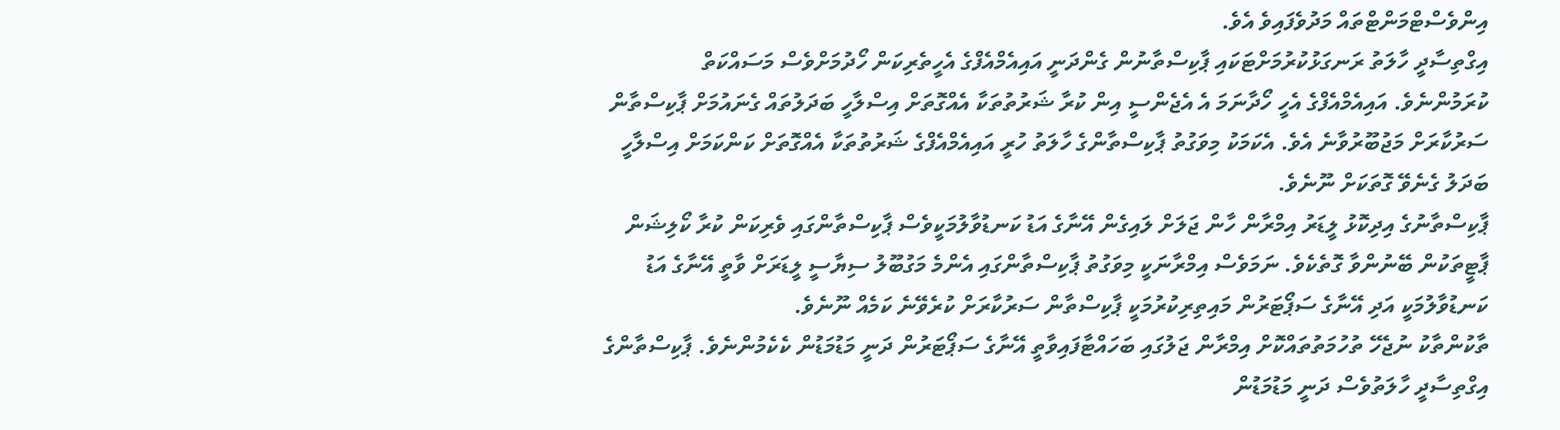އިންވެސްޓްމަންޓްތައް މަދުވެފައިވެ އެވެ.
އިގްތިސާދީ ހާލަތު ރަނގަޅުކުރުމަށްޓަކައި ޕާކިސްތާނުން ގެންދަނީ އައިއެމްއެފްގެ އެހީތެރިކަން ހޯދުމަށްވެސް މަސައްކަތް ކުރަމުންނެވެ. އައިއެމްއެފްގެ އެހީ ހޯދާނަމަ އެ އެޖެންސީ އިން ކުރާ ޝަރުތުތަކާ އެއްގޮތަށް އިސްލާހީ ބަދަލުތައް ގެނައުމަށް ޕާކިސްތާން ސަރުކާރަށް މަޖުބޫރުވާނެ އެވެ. އެކަމަކު މިވަގުތު ޕާކިސްތާންގެ ހާލަތު ހުރީ އައިއެމްއެފްގެ ޝަރުތުތަކާ އެއްގޮތަށް ކަންކަމަށް އިސްލާހީ ބަދަލު ގެނެވޭ ގޮތަކަށް ނޫނެވެ.
ޕާކިސްތާނުގެ އިދިކޮޅު ލީޑަރު އިމްރާން ހާން ޖަލަށް ލައިގެން އޭނާގެ އަޑު ކަނޑުވާލުމަކީވެސް ޕާކިސްތާންގައި ވެރިކަން ކުރާ ކޯލިޝަން ޕާޓީތަކުން ބޭނުންވާ ގޮތެކެވެ. ނަމަވެސް އިމްރާނަކީ މިވަގުތު ޕާކިސްތާންގައި އެންމެ މަގުބޫލު ސިޔާސީ ލީޑަރަށް ވާތީ އޭނާގެ އަޑު ކަނޑުވާލުމަކީ އަދި އޭނާގެ ސަޕޯޓަރުން މައިތިރިކުރުމަކީ ޕާކިސްތާން ސަރުކާރަށް ކުރެވޭނެ ކަމެއް ނޫނެވެ.
ތާކުންތާކު ނުޖެހޭ ތުހުމަތުތައްކޮށް އިމްރާން ޖަލުގައި ބަހައްޓާފައިވާތީ އޭނާގެ ސަޕޯޓަރުން ދަނީ މަޑުމަޑުން ކެކެމުންނެވެ. ޕާކިސްތާންގެ އިގްތިސާދީ ހާލަތުވެސް ދަނީ މަޑުމަޑުން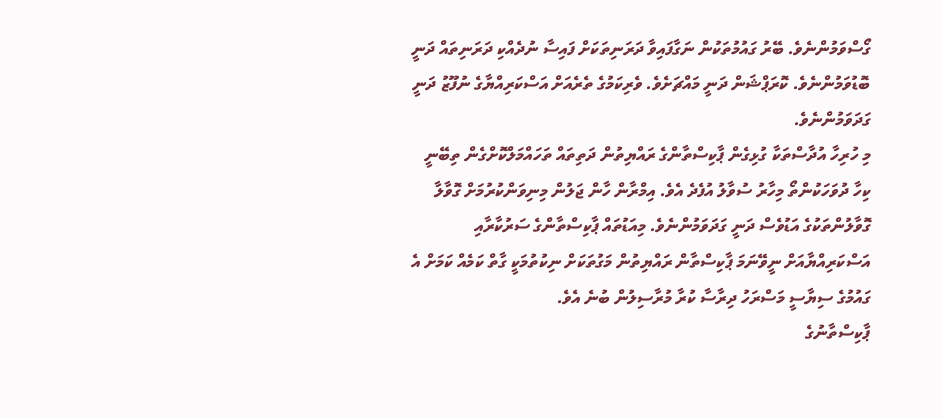ގޯސްވަމުންނެވެ. ބޭރު ގައުމުތަކުން ނަގާފައިވާ ދަރަނިތަކަށް ފައިސާ ނުދެއްކި ދަރަނިތައް ދަނީ ބޮޑުވަމުންނެވެ. ކޮރަޕްޝަން ދަނީ މައްޗަށެވެ. ވެރިކަމުގެ ތެރެއަށް އަސްކަރިއްޔާގެ ނުފޫޒު ދަނީ ގަދަވަމުންނެވެ.
މި ހުރިހާ އުދާސްތަކާ ގުޅިގެން ޕާކިސްތާންގެ ރައްޔިތުން ދަތިތައް ތަހައްމަލްކޮށްގެން ތިބޭނީ ކިހާ ދުވަހަކުންތޯ މިހާރު ސުވާލު އުފެދެ އެވެ. އިމްރާން ހާން ޖަލުން މިނިވަންކުރުމަށް ގޮވާލާ ގޮވާލުންތަކުގެ އަޑުވެސް ދަނީ ގަދަވަމުންނެވެ. މިއަޑުތައް ޕާކިސްތާންގެ ސަރުކާރާއި އަސްކަރިއްޔާއަށް ނީވޭނަމަ ޕާކިސްތާން ރައްޔިތުން މަގުތަކަށް ނިކުތުމަކީ ގާތް ކަމެއް ކަމަށް އެ ގައުމުގެ ސިޔާސީ މަސްރަހު ދިރާސާ ކުރާ މުރާސިލުން ބުނެ އެވެ.
ޕާކިސްތާނުގެ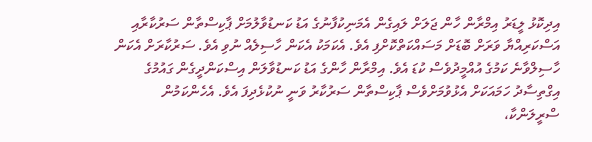އިދިކޮޅު ލީޑަރު އިމްރާން ހާން ޖަލަށް ލައިގެން އެމަނިކުފާނުގެ އަޑު ކަނޑުވާލުމަށް ޕާކިސްތާން ސަރުކާރާއި އަސްކަރިއްޔާ ވަރަށް ބޮޑަށް މަސައްކަތްކޮށްފި އެވެ. އެކަމަކު އެކަން ހާސިލެއް ނުވި އެވެ. ސަރުކާރަށް އެކަން ހާސިލްވާނެ ކަމުގެ އުއްމީދުވެސް ކުޑަ އެވެ. އިމްރާން ހާންގެ އަޑު ކަނޑުވާލަން އިސްކަންދީގެން ގައުމުގެ އިގްތިސާދު ހަމައަކަށް އެޅުވުމަށްވެސް ޕާކިސްތާން ސަރުކާރު ވަނީ ނުކުޅެދިފަ އެވެ. އެހެންކަމުން ސްރީލަންކާ،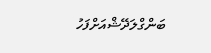ބަންގްލަދޭޝްއަށްފަހު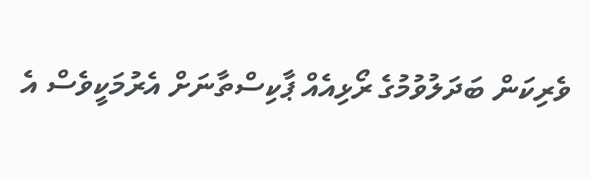ވެރިކަން ބަދަލުވުމުގެ ރޯޅިއެއް ޕާކިސްތާނަށް އެރުމަކީވެސް އެ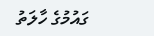ގައުމުގެ ހާލަތު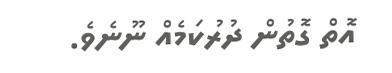އޮތް ގޮތުން ދުރުކަމެއް ނޫނެވެ.